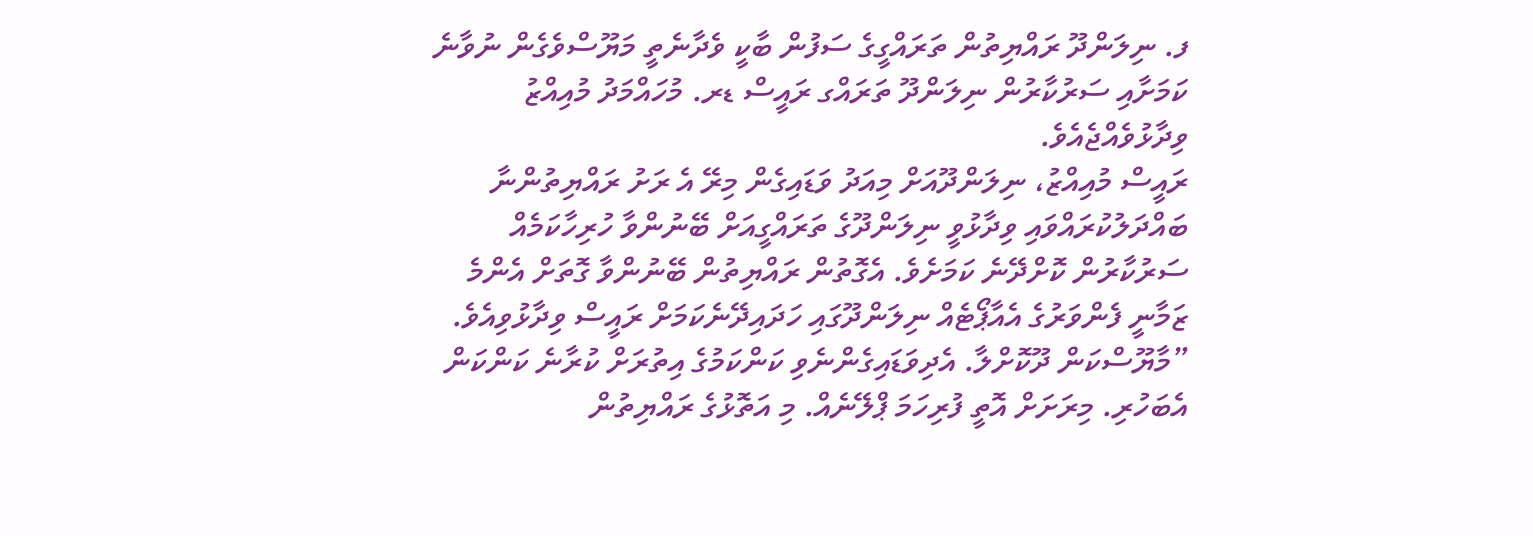ފ. ނިލަންދޫ ރައްޔިތުން ތަރައްގީގެ ސަފުން ބާކީ ވެދާނެތީ މަޔޫސްވެގެން ނުވާނެ ކަމަށާއި ސަރުކާރުން ނިލަންދޫ ތަރައްގ ރައީސް ޑރ. މުހައްމަދު މުއިއްޒު ވިދާޅުވެއްޖެއެވެ.
ރައީސް މުއިއްޒު، ނިލަންދޫއަށް މިއަދު ވަޑައިގެން މިރޭ އެ ރަށު ރައްޔިތުންނާ ބައްދަލުކުރައްވައި ވިދާޅުވީ ނިލަންދޫގެ ތަރައްގީއަށް ބޭނުންވާ ހުރިހާކަމެއް ސަރުކާރުން ކޮށްދޭނެ ކަމަށެވެ. އެގޮތުން ރައްޔިތުން ބޭނުންވާ ގޮތަށް އެންމެ ޒަމާނީ ފެންވަރުގެ އެއާޕޯޓެއް ނިލަންދޫގައި ހަދައިދޭނެކަމަށް ރައީސް ވިދާޅުވިއެވެ.
”މާޔޫސްކަން ދޫކޮށްލާ. އެދިވަޑައިގެންނެވި ކަންކަމުގެ އިތުރަށް ކުރާނެ ކަންކަން އެބަހުރި. މިރަށަށް އޮތީ ފުރިހަމަ ޕްލޭނެއް. މި އަތޮޅުގެ ރައްޔިތުން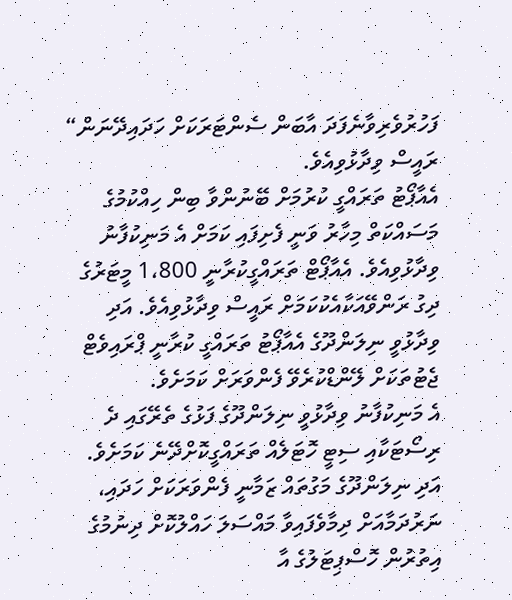ފަހުރުވެރިވާނެފަދަ އާބަން ސެންޓަރަކަށް ހަދައިދޭނަން“ ރައީސް ވިދާޅުވިއެވެ.
އެއާޕޯޓު ތަރައްގީ ކުރުމަށް ބޭނުންވާ ބިން ހިއްކުމުގެ މަސައްކަތް މިހާރު ވަނީ ފެށިފައި ކަމަށް އެ މަނިކުފާނު ވިދާޅުވިއެވެ. އެއާޕޯޓް ތަރައްގީކުރާނީ 1،800 މީޓަރުގެ ދިގު ރަންވޭއަކާއެކުކަމަށް ރައީސް ވިދާޅުވިއެވެ. އަދި ވިދާޅުވީ ނިލަންދޫގެ އެއާޕޯޓު ތަރައްގީ ކުރާނީ ޕްރައިވެޓް ޖެޓުތަކަށް ލޭންޑްކުރެވޭ ފެންވަރަށް ކަމަށެވެ.
އެ މަނިކުފާނު ވިދާޅުވީ ނިލަންދޫގެ ފަޅުގެ ތެރޭގައި ދެ ރިސޯޓަކާއި ސިޓީ ހޮޓަލެއް ތަރައްގީކޮށްދޭނެ ކަމަށެވެ. އަދި ނިލަންދޫގެ މަގުތައް ޒަމާނީ ފެންވަރަކަށް ހަދައި، ނަރުދަމާއަށް ދިމާވެފައިވާ މައްސަލަ ހައްލުކޮށް ދިނުމުގެ އިތުރުން ހޮސްޕިޓަލުގެ އާ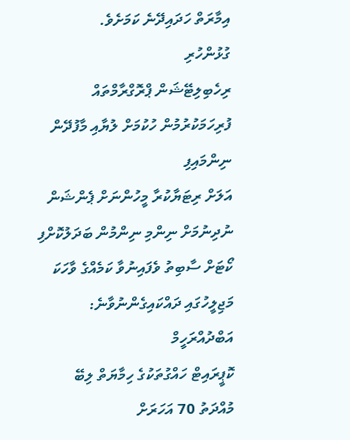އިމާރަތް ހަދައިދޭނެ ކަމަށެވެ.
ގުޅުންހުރި
ރިހެބިލިޓޭޝަން ޕްރޮގްރާމްތައް ފުރިހަމަކުރުމުން ހުކުމަށް ލުޔާއި މާފުދޭން ނިންމައިފި
އަލަށް ރިޓަޔާކުރާ މީހުންނަށް ޕެންޝަން ނުދިނުމަށް ނިންމި ނިންމުން ބަދަލުކޮށްފި
ކޯޓަށް ސާބިތު ވެފައިނުވާ ކަމެއްގެ ވާހަކަ މަޖިލީހުގައި ދައްކައިގެންނުވާނެ: އަބްދުއްރަހީމް
ކޮޕީރައިޓް ހައްގުތަކުގެ ހިމާޔަތް ލިބޭ މުއްދަތު 70 އަހަރަށް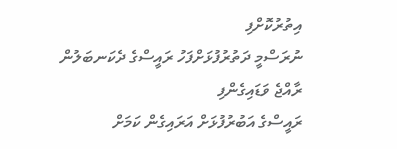އިތުރުކޮށްފި
ނުރަސްމީ ދަތުރުފުޅަށްފަހު ރައީސްގެ ދެކަނބަލުން ރާއްޖެ ވަޑައިގެންފި
ރައީސްގެ އަބުރުފުޅަށް އަރައިގެން ކަމަށް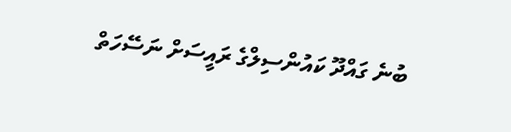ބުނެ ގައްދޫ ކައުންސިލްގެ ރައީސަށް ނަސޭހަތް